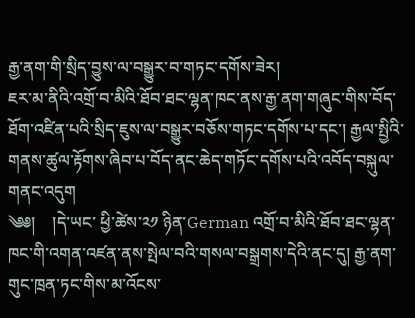རྒྱ་ནག་གི་སྲིད་བྱུས་ལ་བསྒྱུར་བ་གཏང་དགོས་ཟེར།
ཇར་མ་ནིའི་འགྲོ་བ་མིའི་ཐོབ་ཐང་ལྷན་ཁང་ནས་རྒྱ་ནག་གཞུང་གིས་བོད་ཐོག་འཛིན་པའི་སྲིད་ཇུས་ལ་བསྒྱུར་བཅོས་གཏང་དགོས་པ་དང་། རྒྱལ་སྤྱིའི་གནས་ཚུལ་རྟོགས་ཞིབ་པ་བོད་ནང་ཆེད་གཏོང་དགོས་པའི་འབོད་བསྐུལ་གནང་འདུག
༄༅།    །དེ་ཡང་ ཕྱི་ཚེས་༢༡ ཉིན་German འགྲོ་བ་མིའི་ཐོབ་ཐང་ལྷན་ཁང་གི་འགན་འཛན་ནས་སྤེལ་བའི་གསལ་བསྒྲགས་དེའི་ནང་དུ། རྒྱ་ནག་གུང་ཁྲན་ཏང་གིས་མ་འོངས་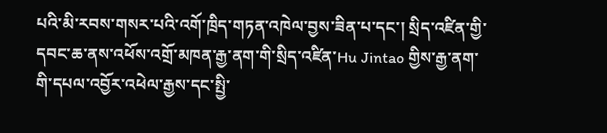པའི་མི་རབས་གསར་པའི་འགོ་ཁྲིད་གཏན་འཁེལ་བྱས་ཟིན་པ་དང་། སྲིད་འཛིན་གྱི་དབང་ཆ་ནས་འཕོས་འགྲོ་མཁན་རྒྱ་ནག་གི་སྲིད་འཛིན་Hu Jintao གྱིས་རྒྱ་ནག་གི་དཔལ་འབྱོར་འཕེལ་རྒྱས་དང་སྤྱི་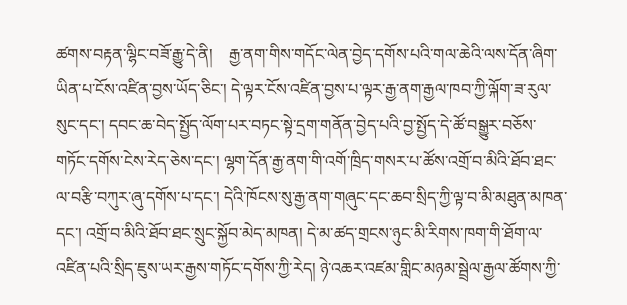ཚགས་བརྟན་ལྷིང་བཟོ་རྒྱུ་དེ་ནི།    རྒྱ་ནག་གིས་གདོང་ལེན་བྱེད་དགོས་པའི་གལ་ཆེའི་ལས་དོན་ཞིག་ཡིན་པ་ངོས་འཛིན་བྱས་ཡོད་ཅིང་། དེ་ལྟར་ངོས་འཛིན་བྱས་པ་ལྟར་རྒྱ་ནག་རྒྱལ་ཁབ་ཀྱི་ལྐོག་ཟ་རུལ་སུང་དང་། དབང་ཆ་བེད་སྤྱོད་ལོག་པར་བཏང་སྟེ་དྲག་གནོན་བྱེད་པའི་བྱ་སྤྱོད་དེ་ཚོ་བསྒྱུར་བཅོས་གཏོང་དགོས་ངེས་རེད་ཅེས་དང་། ལྷག་དོན་རྒྱ་ནག་གི་འགོ་ཁྲིད་གསར་པ་ཚོས་འགྲོ་བ་མིའི་ཐོབ་ཐང་ལ་བརྩི་བཀུར་ཞུ་དགོས་པ་དང་། དེའི་ཁོངས་སུ་རྒྱ་ནག་གཞུང་དང་ཆབ་སྲིད་ཀྱི་ལྟ་བ་མི་མཐུན་མཁན་དང་། འགྲོ་བ་མིའི་ཐོབ་ཐང་སྲུང་སྐྱོབ་མེད་མཁན། དེ་མ་ཚད་གྲངས་ཉུང་མི་རིགས་ཁག་གི་ཐོག་ལ་འཛིན་པའི་སྲིད་ཇུས་ཡར་རྒྱས་གཏོང་དགོས་ཀྱི་རེད། ཉེ་འཆར་འཛམ་གླིང་མཉམ་སྦྲེལ་རྒྱལ་ཚོགས་ཀྱི་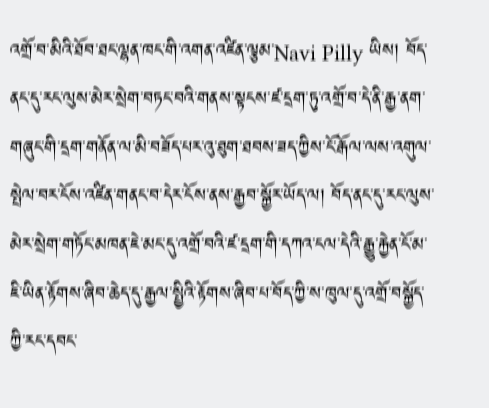འགྲོ་བ་མིའི་ཐོབ་ཐང་ལྷན་ཁང་གི་འགན་འཛིན་ལྕམ་Navi Pilly ཡིས། བོད་ནང་དུ་རང་ལུས་མེར་སྲེག་བཏང་བའི་གནས་སྟངས་ཛ་དྲག་ཏུ་འགྲོ་བ་དེ་ནི་རྒྱ་ནག་གཞུང་གི་དྲག་གནོན་ལ་མི་བཟོད་པར་འུ་ཐུག་ཐབས་ཟད་ཀྱིས་ངོ་རྒོལ་ལས་འགུལ་སྤེལ་བར་ངོས་འཛིན་གནང་བ་དེར་ངོས་ནས་རྒྱབ་སྐྱོར་ཡོད་ལ། བོད་ནང་དུ་རང་ལུས་མེར་སྲེག་གཏོང་མཁན་ཇེ་མང་དུ་འགྲོ་བའི་ཛ་དྲག་གི་དཀའ་ངལ་དེའི་རྒྱུ་རྐྱེན་ངོ་མ་ཇི་ཡིན་རྟོགས་ཞིབ་ཆེད་དུ་རྒྱལ་སྤྱིའི་རྟོགས་ཞིབ་པ་བོད་ཀྱི་ས་ཁུལ་དུ་འགྲོ་བསྐྱོད་ཀྱི་རང་དབང་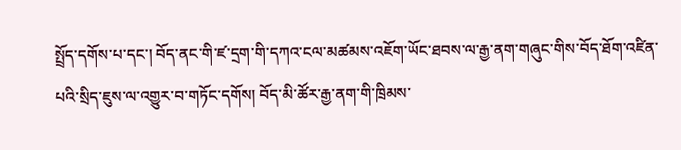སྤྲོད་དགོས་པ་དང་། བོད་ནང་གི་ཛ་དྲག་གི་དཀའ་ངལ་མཚམས་འཇོག་ཡོང་ཐབས་ལ་རྒྱ་ནག་གཞུང་གིས་བོད་ཐོག་འཛིན་པའི་སྲིད་ཇུས་ལ་འགྱུར་བ་གཏོང་དགོས། བོད་མི་ཚོར་རྒྱ་ནག་གི་ཁྲིམས་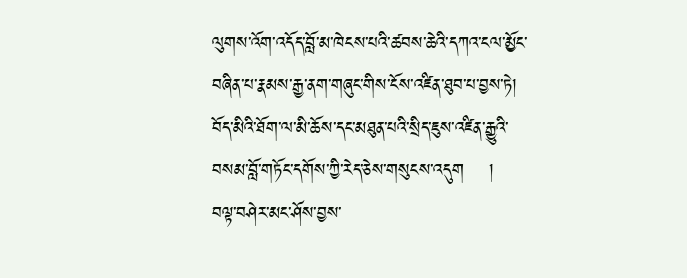ལུགས་འོག་འདོད་བློ་མ་ཁེངས་པའི་ཚབས་ཆེའི་དཀའ་ངལ་མྱོང་བཞིན་པ་རྣམས་རྒྱ་ནག་གཞུང་གིས་ངོས་འཛིན་ཐུབ་པ་བྱས་ཏེ། བོད་མིའི་ཐོག་ལ་མི་ཆོས་དང་མཐུན་པའི་སྲིད་ཇུས་འཛིན་རྒྱུའི་བསམ་བློ་གཏོང་དགོས་ཀྱི་རེད་ཅེས་གསུངས་འདུག    །
བལྟ་བཤེར་མང་ཤོས་བྱས་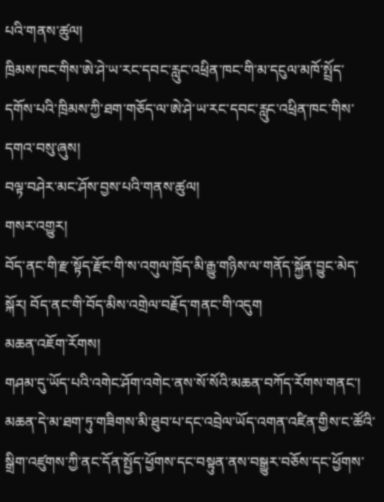པའི་གནས་ཚུལ།
ཁྲིམས་ཁང་གིས་ཨེ་ཤེ་ཡ་རང་དབང་རླུང་འཕྲིན་ཁང་གི་མ་དངུལ་མཁོ་སྤྲོད་དགོས་པའི་ཁྲིམས་ཀྱི་ཐག་གཅོད་ལ་ཨེ་ཤེ་ཡ་རང་དབང་རླུང་འཕྲིན་ཁང་གིས་དགའ་བསུ་ཞུས།
བལྟ་བཤེར་མང་ཤོས་བྱས་པའི་གནས་ཚུལ།
གསར་འགྱུར།
བོད་ནང་གི་རྫ་སྟོད་རྫོང་གི་ས་འགུལ་ཁྲོད་མི་རྒྱུ་གཉིས་ལ་གནོད་སྐྱོན་བྱུང་མེད་སྐོར། བོད་ནང་གི་བོད་མིས་འགྲེལ་བརྗོད་གནང་གི་འདུག
མཆན་འཇོག་རོགས།
གཤམ་དུ་ཡོད་པའི་འགེང་ཤོག་འགེང་ནས་སོ་སོའི་མཆན་བཀོད་རོགས་གནང་། མཆན་དེ་མ་ཐག་ཏུ་གཟིགས་མི་ཐུབ་པ་དང་འབྲེལ་ཡོད་འགན་འཛིན་གྱིས་ང་ཚོའི་སྒྲིག་འཛུགས་ཀྱི་ནང་དོན་སྤྱོད་ཕྱོགས་དང་བསྟུན་ནས་བསྒྱུར་བཅོས་དང་ཕྱོགས་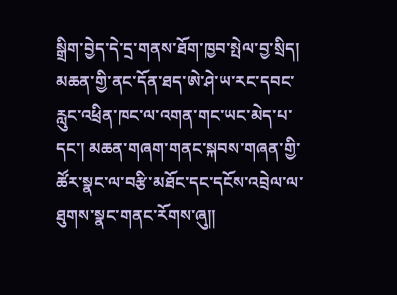སྒྲིག་བྱེད་དེ་དྲ་གནས་ཐོག་ཁྱབ་སྤེལ་བྱ་སྲིད། མཆན་གྱི་ནང་དོན་ཐད་ཨེ་ཤེ་ཡ་རང་དབང་རླུང་འཕྲིན་ཁང་ལ་འགན་གང་ཡང་མེད་པ་དང་། མཆན་གཞག་གནང་སྐབས་གཞན་གྱི་ཚོར་སྣང་ལ་བརྩི་མཐོང་དང་དངོས་འབྲེལ་ལ་ཐུགས་སྣང་གནང་རོགས་ཞུ༎